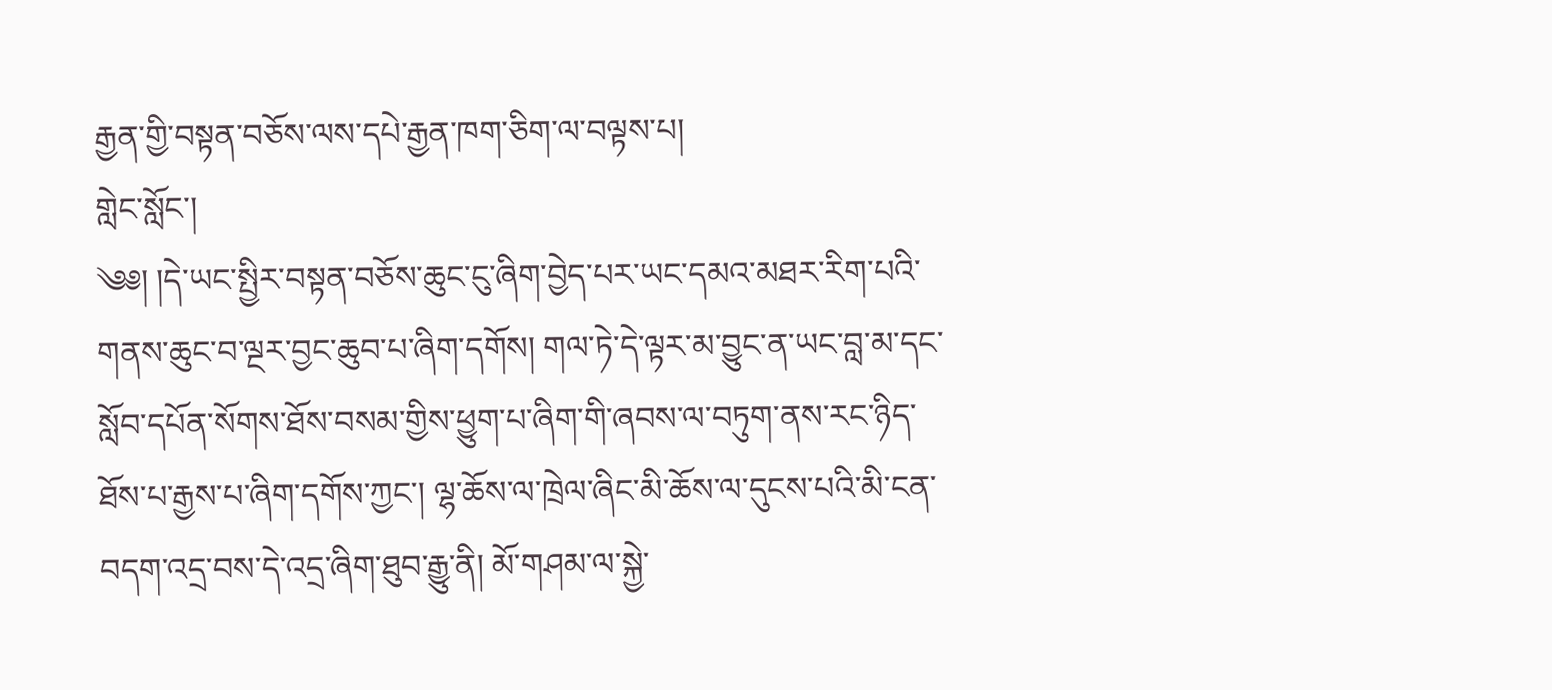རྒྱན་གྱི་བསྟན་བཅོས་ལས་དཔེ་རྒྱན་ཁག་ཅིག་ལ་བལྟས་པ།
གླེང་སློང་།
༄༅། །དེ་ཡང་སྤྱིར་བསྟན་བཅོས་ཆུང་ངུ་ཞིག་བྱེད་པར་ཡང་དམའ་མཐར་རིག་པའི་གནས་ཆུང་བ་ལྔར་བྱང་ཆུབ་པ་ཞིག་དགོས། གལ་ཏེ་དེ་ལྟར་མ་བྱུང་ན་ཡང་བླ་མ་དང་སློབ་དཔོན་སོགས་ཐོས་བསམ་གྱིས་ཕྱུག་པ་ཞིག་གི་ཞབས་ལ་བཏུག་ནས་རང་ཉིད་ཐོས་པ་རྒྱས་པ་ཞིག་དགོས་ཀྱང་། ལྷ་ཆོས་ལ་ཁྲེལ་ཞིང་མི་ཆོས་ལ་དུངས་པའི་མི་ངན་བདག་འདྲ་བས་དེ་འདྲ་ཞིག་ཐུབ་རྒྱུ་ནི། མོ་གཤམ་ལ་སྐྱེ་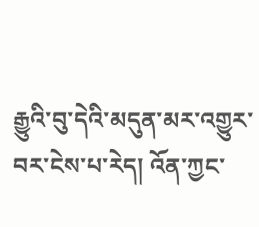རྒྱུའི་བུ་དེའི་མདུན་མར་འགྱུར་བར་ངེས་པ་རེད། འོན་ཀྱང་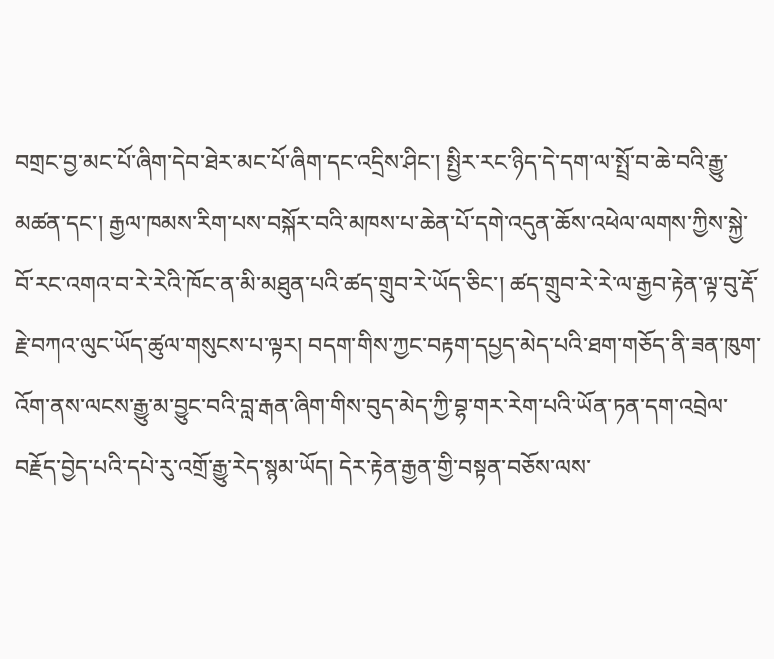བགྲང་བྱ་མང་པོ་ཞིག་དེབ་ཐེར་མང་པོ་ཞིག་དང་འདྲིས་ཤིང་། སྤྱིར་རང་ཉིད་དེ་དག་ལ་སྤྲོ་བ་ཆེ་བའི་རྒྱུ་མཚན་དང་། རྒྱལ་ཁམས་རིག་པས་བསྐོར་བའི་མཁས་པ་ཆེན་པོ་དགེ་འདུན་ཆོས་འཕེལ་ལགས་ཀྱིས་སྐྱེ་བོ་རང་འགའ་བ་རེ་རེའི་ཁོང་ན་མི་མཐུན་པའི་ཚད་གྲུབ་རེ་ཡོད་ཅིང་། ཚད་གྲུབ་རེ་རེ་ལ་རྒྱབ་རྟེན་ལྟ་བུ་རྡོ་རྗེ་བཀའ་ལུང་ཡོད་ཚུལ་གསུངས་པ་ལྟར། བདག་གིས་ཀྱང་བརྟག་དཔྱད་མེད་པའི་ཐག་གཅོད་ནི་ཟན་ཁུག་འོག་ནས་ལངས་རྒྱུ་མ་བྱུང་བའི་བླ་རྒན་ཞིག་གིས་བུད་མེད་ཀྱི་བྷ་གར་རེག་པའི་ཡོན་ཏན་དག་འབྲེལ་བརྗོད་བྱེད་པའི་དཔེ་རུ་འགྲོ་རྒྱུ་རེད་སྙམ་ཡོད། དེར་རྟེན་རྒྱན་གྱི་བསྟན་བཅོས་ལས་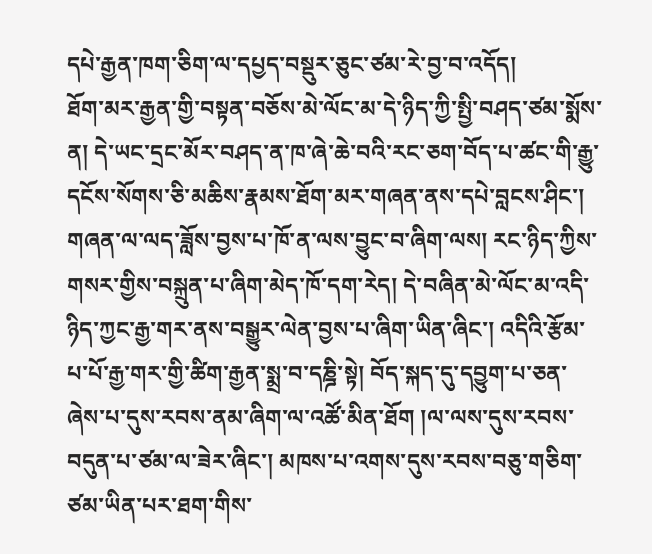དཔེ་རྒྱན་ཁག་ཅིག་ལ་དཔྱད་བསྡུར་ཅུང་ཙམ་རེ་བྱ་བ་འདོད།
ཐོག་མར་རྒྱན་གྱི་བསྟན་བཅོས་མེ་ལོང་མ་དེ་ཉིད་ཀྱི་སྤྱི་བཤད་ཙམ་སྨོས་ན། དེ་ཡང་དྲང་མོར་བཤད་ན་ཁ་ཞེ་ཆེ་བའི་རང་ཅག་བོད་པ་ཚང་གི་རྒྱུ་དངོས་སོགས་ཅི་མཆིས་རྣམས་ཐོག་མར་གཞན་ནས་དཔེ་བླངས་ཤིང་། གཞན་ལ་ལད་ཟློས་བྱས་པ་ཁོ་ན་ལས་བྱུང་བ་ཞིག་ལས། རང་ཉིད་ཀྱིས་གསར་གྱིས་བསྐྲུན་པ་ཞིག་མེད་ཁོ་དག་རེད། དེ་བཞིན་མེ་ལོང་མ་འདི་ཉིད་ཀྱང་རྒྱ་གར་ནས་བསྒྱུར་ལེན་བྱས་པ་ཞིག་ཡིན་ཞིང་། འདིའི་རྩོམ་པ་པོ་རྒྱ་གར་གྱི་ཚིག་རྒྱན་སྨྲ་བ་དཎྜི་སྟེ། བོད་སྐད་དུ་དབྱུག་པ་ཅན་ཞེས་པ་དུས་རབས་ནམ་ཞིག་ལ་འཚོ་མིན་ཐོག །ལ་ལས་དུས་རབས་བདུན་པ་ཙམ་ལ་ཟེར་ཞིང་། མཁས་པ་འགས་དུས་རབས་བཅུ་གཅིག་ཙམ་ཡིན་པར་ཐག་གིས་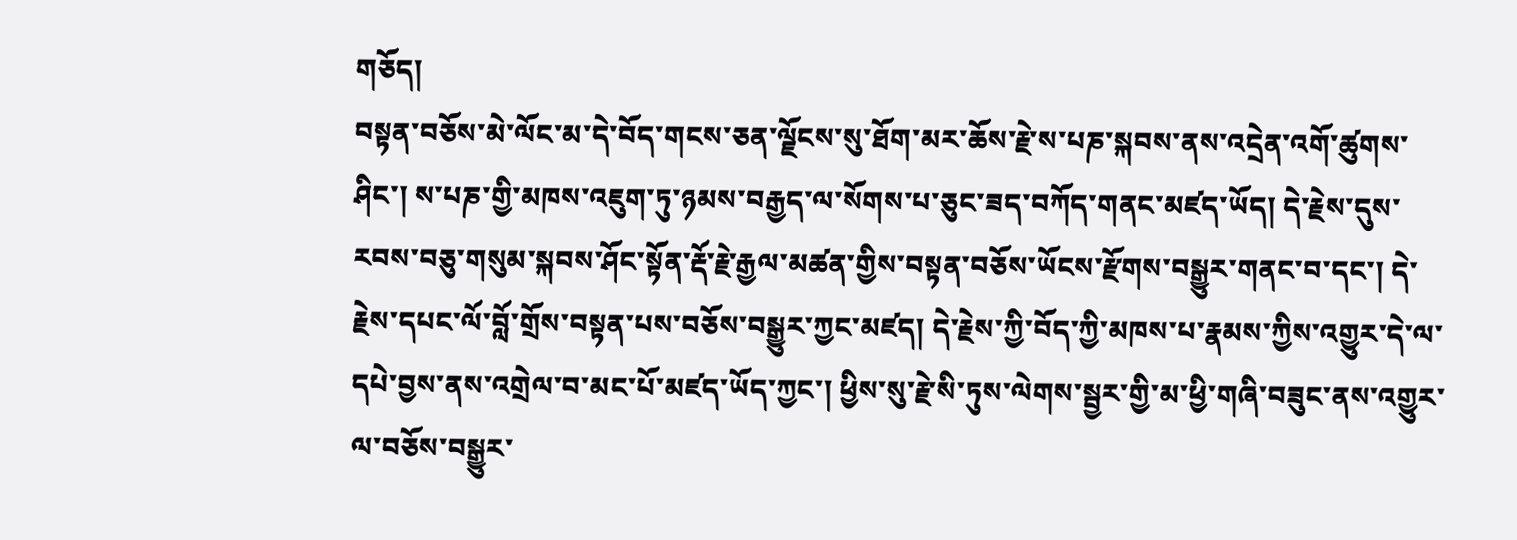གཅོད།
བསྟན་བཅོས་མེ་ལོང་མ་དེ་བོད་གངས་ཅན་ལྗོངས་སུ་ཐོག་མར་ཆོས་རྗེ་ས་པཎ་སྐབས་ནས་འདྲེན་འགོ་ཚུགས་ཤིང་། ས་པཎ་གྱི་མཁས་འཇུག་ཏུ་ཉམས་བརྒྱད་ལ་སོགས་པ་ཅུང་ཟད་བཀོད་གནང་མཛད་ཡོད། དེ་རྗེས་དུས་རབས་བཅུ་གསུམ་སྐབས་ཤོང་སྟོན་རྡོ་རྗེ་རྒྱལ་མཚན་གྱིས་བསྟན་བཅོས་ཡོངས་རྫོགས་བསྒྱུར་གནང་བ་དང་། དེ་རྗེས་དཔང་ལོ་བློ་གྲོས་བསྟན་པས་བཅོས་བསྒྱུར་ཀྱང་མཛད། དེ་རྗེས་ཀྱི་བོད་ཀྱི་མཁས་པ་རྣམས་ཀྱིས་འགྱུར་དེ་ལ་དཔེ་བྱས་ནས་འགྲེལ་བ་མང་པོ་མཛད་ཡོད་ཀྱང་། ཕྱིས་སུ་རྗེ་སི་ཏུས་ལེགས་སྦྱར་གྱི་མ་ཕྱི་གཞི་བཟུང་ནས་འགྱུར་ལ་བཅོས་བསྒྱུར་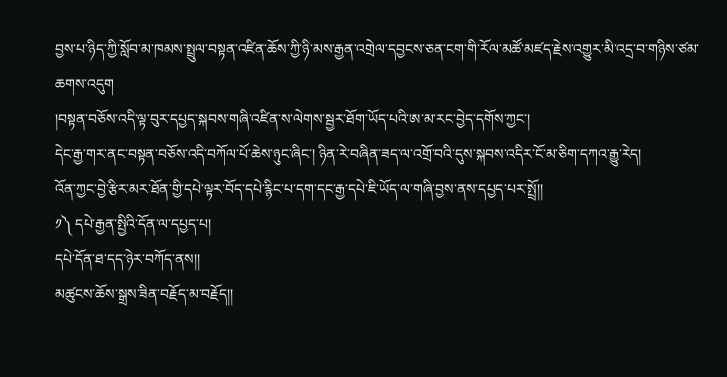བྱས་པ་ཉིད་ཀྱི་སློབ་མ་ཁམས་སྤྲུལ་བསྟན་འཛིན་ཆོས་ཀྱི་ཉི་མས་རྒྱན་འགྲེལ་དབྱངས་ཅན་ངག་གི་རོལ་མཚོ་མཛད་རྗེས་འགྱུར་མི་འདྲ་བ་གཉིས་ཙམ་ཆགས་འདུག
།བསྟན་བཅོས་འདི་ལྟ་བུར་དཔྱད་སྐབས་གཞི་འཛིན་ས་ལེགས་སྦྱར་ཐོག་ཡོད་པའི་ཨ་མ་རང་བྱེད་དགོས་ཀྱང་།
དེང་རྒྱ་གར་ནང་བསྟན་བཅོས་འདི་བཀོལ་པོ་ཆེས་ཉུང་ཞིང་། ཉིན་རེ་བཞིན་ཟད་ལ་འགྲོ་བའི་དུས་སྐབས་འདིར་ངོ་མ་ཅིག་དཀའ་རྒྱུ་རེད།
འོན་ཀྱང་བྱེ་རྩིར་མར་ཐོན་གྱི་དཔེ་ལྟར་བོད་དཔེ་རྙིང་པ་དག་དང་རྒྱ་དཔེ་ཇི་ཡོད་ལ་གཞི་བྱས་ནས་དཔྱད་པར་སྤྲོ།།
༡༽ དཔེ་རྒྱན་སྤྱིའི་དོན་ལ་དཔྱད་པ།
དཔེ་དོན་ཐ་དད་ཉེར་བཀོད་ནས།།
མཚུངས་ཆོས་སྒྲས་ཟིན་བརྗོད་མ་བརྗོད།།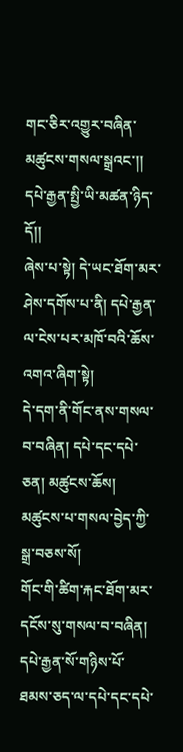གང་ཅིར་འགྱུར་བཞིན་མཚུངས་གསལ་སྒྲའང་།།
དཔེ་རྒྱན་སྤྱི་ཡི་མཚན་ཉིད་དོ།།
ཞེས་པ་སྟེ། དེ་ཡང་ཐོག་མར་ཤེས་དགོས་པ་ནི། དཔེ་རྒྱན་ལ་ངེས་པར་མཁོ་བའི་ཆོས་འགའ་ཞིག་སྟེ།
དེ་དག་ནི་གོང་ནས་གསལ་བ་བཞིན། དཔེ་དང་དཔེ་ཅན། མཚུངས་ཆོས། མཚུངས་པ་གསལ་བྱེད་ཀྱི་སྒྲ་བཅས་སོ།
གོང་གི་ཚིག་རྐང་ཐོག་མར་དངོས་སུ་གསལ་བ་བཞིན། དཔེ་རྒྱན་སོ་གཉིས་པོ་ཐམས་ཅད་ལ་དཔེ་དང་དཔེ་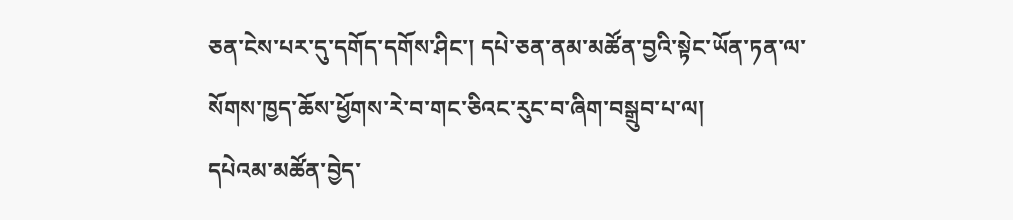ཅན་ངེས་པར་དུ་དགོད་དགོས་ཤིང་། དཔེ་ཅན་ནམ་མཚོན་བྱའི་སྟེང་ཡོན་ཏན་ལ་སོགས་ཁྱད་ཆོས་ཕྱོགས་རེ་བ་གང་ཅིའང་རུང་བ་ཞིག་བསྒྲུབ་པ་ལ།
དཔེའམ་མཚོན་བྱེད་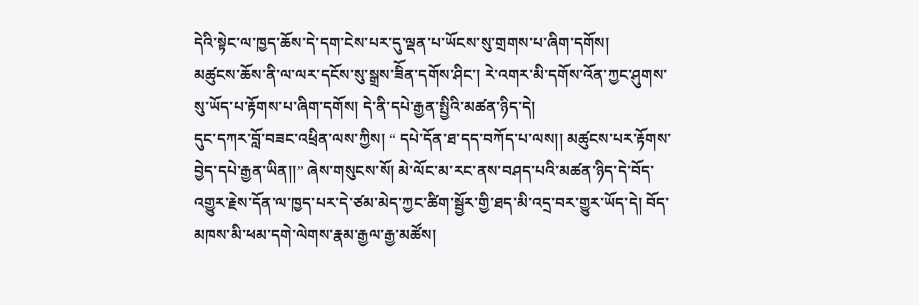དེའི་སྟེང་ལ་ཁྱད་ཆོས་དེ་དག་ངེས་པར་དུ་ལྡན་པ་ཡོངས་སུ་གྲགས་པ་ཞིག་དགོས།
མཚུངས་ཆོས་ནི་ལ་ལར་དངོས་སུ་སྒྲས་ཟིོན་དགོས་ཤིང་། རེ་འགར་མི་དགོས་འོན་ཀྱང་ཤུགས་སུ་ཡོད་པ་རྟོགས་པ་ཞིག་དགོས། དེ་ནི་དཔེ་རྒྱན་སྤྱིའི་མཚན་ཉིད་དེ།
དུང་དཀར་བློ་བཟང་འཕྲིན་ལས་ཀྱིས། “ དཔེ་དོན་ཐ་དད་བཀོད་པ་ལས།། མཚུངས་པར་རྟོགས་བྱེད་དཔེ་རྒྱན་ཡིན།།” ཞེས་གསུངས་སོ། མེ་ལོང་མ་རང་ནས་བཤད་པའི་མཚན་ཉིད་དེ་བོད་འགྱུར་རྗེས་དོན་ལ་ཁྱད་པར་དེ་ཙམ་མེད་ཀྱང་ཚིག་སྦྱོར་གྱི་ཐད་མི་འདྲ་བར་གྱུར་ཡོད་དེ། བོད་མཁས་མི་ཕམ་དགེ་ལེགས་རྣམ་རྒྱལ་རྒྱ་མཚོས།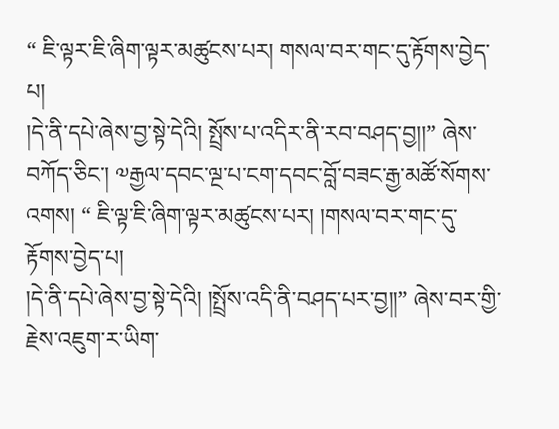“ ཇི་ལྟར་ཇི་ཞིག་ལྟར་མཚུངས་པར། གསལ་བར་གང་དུ་རྟོགས་བྱེད་པ།
།དེ་ནི་དཔེ་ཞེས་བྱ་སྟེ་དེའི། སྤྲོས་པ་འདིར་ནི་རབ་བཤད་བྱ།།” ཞེས་བཀོད་ཅིང་། ༧རྒྱལ་དབང་ལྔ་པ་ངག་དབང་བློ་བཟང་རྒྱ་མཚོ་སོགས་འགས། “ ཇི་ལྟ་ཇི་ཞིག་ལྟར་མཚུངས་པར། །གསལ་བར་གང་དུ་རྟོགས་བྱེད་པ།
།དེ་ནི་དཔེ་ཞེས་བྱ་སྟེ་དེའི། །སྤྲོས་འདི་ནི་བཤད་པར་བྱ།།” ཞེས་བར་གྱི་རྗེས་འཇུག་ར་ཡིག་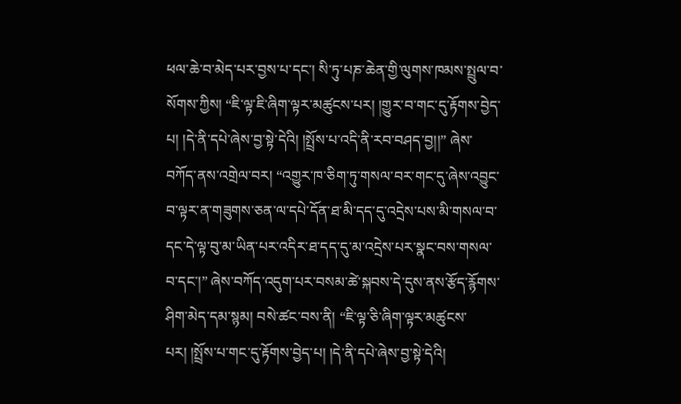ཕལ་ཆེ་བ་མེད་པར་བྱས་པ་དང་། སི་ཏུ་པཎ་ཆེན་གྱི་ལུགས་ཁམས་སྤྲུལ་བ་སོགས་ཀྱིས། “ཇི་ལྟ་ཇི་ཞིག་ལྟར་མཚུངས་པར། །གྱུར་བ་གང་དུ་རྟོགས་བྱེད་པ། །དེ་ནི་དཔེ་ཞེས་བྱ་སྟེ་དེའི། །སྤྲོས་པ་འདི་ནི་རབ་བཤད་བྱ།།” ཞེས་བཀོད་ནས་འགྲེལ་བར། “འགྱུར་ཁ་ཅིག་ཏུ་གསལ་བར་གང་དུ་ཞེས་འབྱུང་བ་ལྟར་ན་གཟུགས་ཅན་ལ་དཔེ་དོན་ཐ་མི་དད་དུ་འདྲེས་པས་མི་གསལ་བ་དང་དེ་ལྟ་བུ་མ་ཡིན་པར་འདིར་ཐ་དད་དུ་མ་འདྲེས་པར་སྣང་བས་གསལ་བ་དང་།” ཞེས་བཀོད་འདུག་པར་བསམ་ཚེ་སྐབས་དེ་དུས་ནས་རྩོད་རྙོགས་ཤིག་མེད་དམ་སྙམ། བསེ་ཚང་བས་ནི། “ཇི་ལྟ་ཅི་ཞིག་ལྟར་མཚུངས་པར། །སྤྲོས་པ་གང་དུ་རྟོགས་བྱེད་པ། །དེ་ནི་དཔེ་ཞེས་བྱ་སྟེ་དེའི།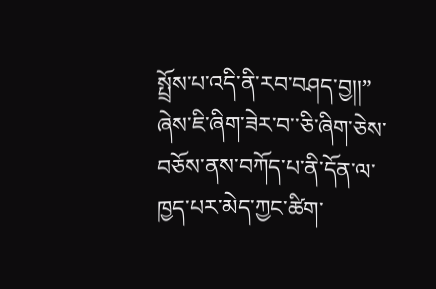སྤྲོས་པ་འདི་ནི་རབ་བཤད་བྱ།།” ཞེས་ཇི་ཞིག་ཟེར་བ་་ཅི་ཞིག་ཅེས་བཅོས་ནས་བཀོད་པ་ནི་དོན་ལ་ཁྱད་པར་མེད་ཀྱང་ཚིག་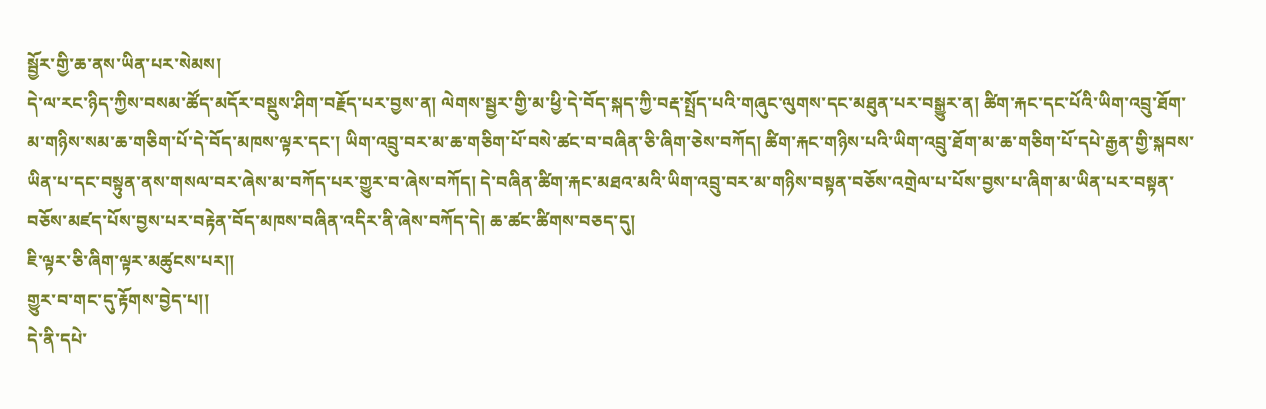སྦྱོར་གྱི་ཆ་ནས་ཡིན་པར་སེམས།
དེ་ལ་རང་ཉིད་ཀྱིས་བསམ་ཚོད་མདོར་བསྡུས་ཤིག་བརྗོད་པར་བྱས་ན། ལེགས་སྦྱར་གྱི་མ་ཕྱི་དེ་བོད་སྐད་ཀྱི་བརྡ་སྤྲོད་པའི་གཞུང་ལུགས་དང་མཐུན་པར་བསྒྱུར་ན། ཚིག་རྐང་དང་པོའི་ཡིག་འབྲུ་ཐོག་མ་གཉིས་སམ་ཆ་གཅིག་པོ་དེ་བོད་མཁས་ལྟར་དང་། ཡིག་འབྲུ་བར་མ་ཆ་གཅིག་པོ་བསེ་ཚང་བ་བཞིན་ཅི་ཞིག་ཅེས་བཀོད། ཚིག་རྐང་གཉིས་པའི་ཡིག་འབྲུ་ཐོག་མ་ཆ་གཅིག་པོ་དཔེ་རྒྱན་གྱི་སྐབས་ཡིན་པ་དང་བསྟུན་ནས་གསལ་བར་ཞེས་མ་བཀོད་པར་གྱུར་བ་ཞེས་བཀོད། དེ་བཞིན་ཚིག་རྐང་མཐའ་མའི་ཡིག་འབྲུ་བར་མ་གཉིས་བསྟན་བཅོས་འགྲེལ་པ་པོས་བྱས་པ་ཞིག་མ་ཡིན་པར་བསྟན་བཅོས་མཛད་པོས་བྱས་པར་བརྟེན་བོད་མཁས་བཞིན་འདིར་ནི་ཞེས་བཀོད་དེ། ཆ་ཚང་ཚིགས་བཅད་དུ།
ཇི་ལྟར་ཅི་ཞིག་ལྟར་མཚུངས་པར།།
གྱུར་བ་གང་དུ་རྟོགས་བྱེད་པ།།
དེ་ནི་དཔེ་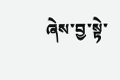ཞེས་བྱ་སྟེ་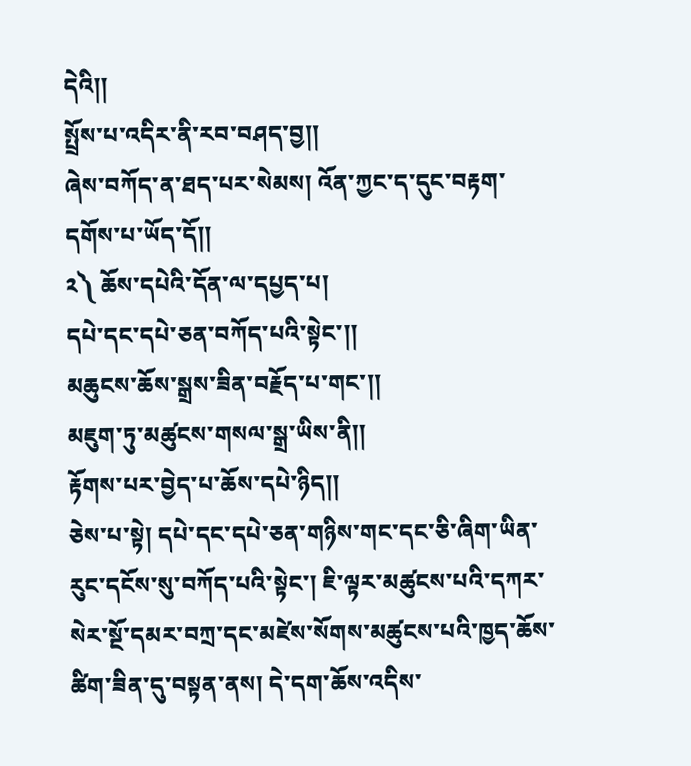དེའི།།
སྤྲོས་པ་འདིར་ནི་རབ་བཤད་བྱ།།
ཞེས་བཀོད་ན་ཐད་པར་སེམས། འོན་ཀྱང་ད་དུང་བརྟག་དགོས་པ་ཡོད་དོ།།
༢༽ ཆོས་དཔེའི་དོན་ལ་དཔྱད་པ།
དཔེ་དང་དཔེ་ཅན་བཀོད་པའི་སྟེང་།།
མཆུངས་ཆོས་སྒྲས་ཟིན་བརྗོད་པ་གང་།།
མཇུག་ཏུ་མཚུངས་གསལ་སྒྲ་ཡིས་ནི།།
རྟོགས་པར་བྱེད་པ་ཆོས་དཔེ་ཉིད།།
ཅེས་པ་སྟེ། དཔེ་དང་དཔེ་ཅན་གཉིས་གང་དང་ཅི་ཞིག་ཡིན་རུང་དངོས་སུ་བཀོད་པའི་སྟེང་། ཇི་ལྟར་མཚུངས་པའི་དཀར་སེར་སྔོ་དམར་བཀྲ་དང་མཛེས་སོགས་མཚུངས་པའི་ཁྱད་ཆོས་ཚིག་ཟིན་དུ་བསྟན་ནས། དེ་དག་ཆོས་འདིས་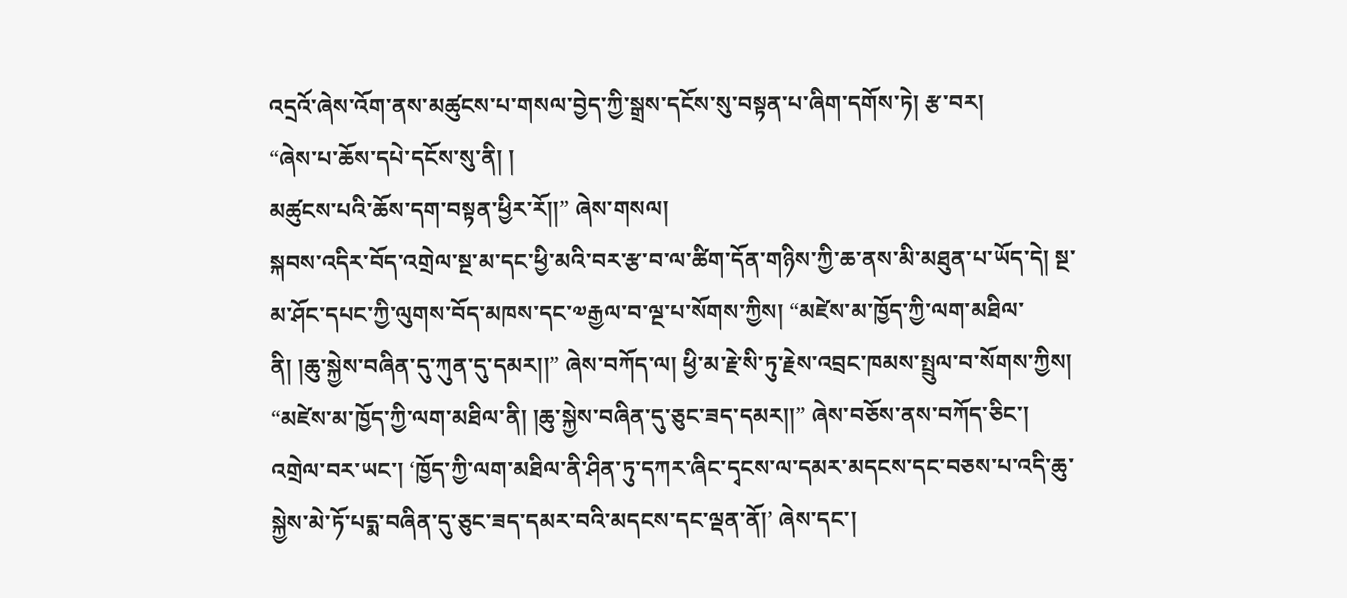འདྲའོ་ཞེས་འོག་ནས་མཚུངས་པ་གསལ་བྱེད་ཀྱི་སྒྲས་དངོས་སུ་བསྟན་པ་ཞིག་དགོས་ཏེ། རྩ་བར།
“ཞེས་པ་ཆོས་དཔེ་དངོས་སུ་ནི། །
མཚུངས་པའི་ཆོས་དག་བསྟན་ཕྱིར་རོ།།” ཞེས་གསལ།
སྐབས་འདིར་བོད་འགྲེལ་སྔ་མ་དང་ཕྱི་མའི་བར་རྩ་བ་ལ་ཚིག་དོན་གཉིས་ཀྱི་ཆ་ནས་མི་མཐུན་པ་ཡོད་དེ། སྔ་མ་ཤོང་དཔང་ཀྱི་ལུགས་བོད་མཁས་དང་༧རྒྱལ་བ་ལྔ་པ་སོགས་ཀྱིས། “མཛེས་མ་ཁྱོད་ཀྱི་ལག་མཐིལ་ནི། །ཆུ་སྐྱེས་བཞིན་དུ་ཀུན་དུ་དམར།།” ཞེས་བཀོད་ལ། ཕྱི་མ་རྗེ་སི་ཏུ་རྗེས་འབྲང་ཁམས་སྤྲུལ་བ་སོགས་ཀྱིས། “མཛེས་མ་ཁྱོད་ཀྱི་ལག་མཐིལ་ནི། །ཆུ་སྐྱེས་བཞིན་དུ་ཅུང་ཟད་དམར།།” ཞེས་བཅོས་ནས་བཀོད་ཅིང་། འགྲེལ་བར་ཡང་། ‘ཁྱོད་ཀྱི་ལག་མཐིལ་ནི་ཤིན་ཏུ་དཀར་ཞིང་དྭངས་ལ་དམར་མདངས་དང་བཅས་པ་འདི་ཆུ་སྐྱེས་མེ་ཏོ་པདྨ་བཞིན་དུ་ཅུང་ཟད་དམར་བའི་མདངས་དང་ལྡན་ནོ།’ ཞེས་དང་།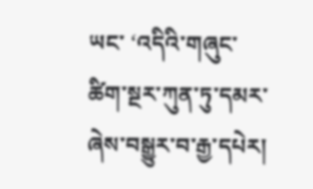ཡང་ ‘འདིའི་གཞུང་ཚིག་སྔར་ཀུན་ཏུ་དམར་ཞེས་བསྒྱུར་བ་རྒྱ་དཔེར།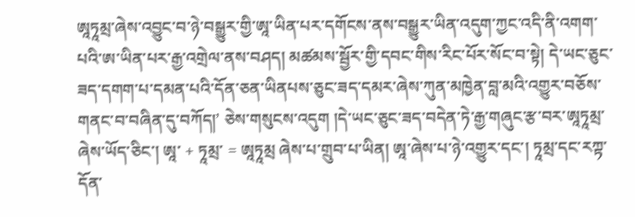ཨཱཏཱམྲ་ཞེས་འབྱུང་བ་ཉེ་བསྒྱུར་གྱི་ཨཱ་ཡིན་པར་དགོངས་ནས་བསྒྱུར་ཡིན་འདུག་ཀྱང་འདི་ནི་འགག་པའི་ཨ་ཡིན་པར་རྒྱ་འགྲེལ་ནས་བཤད། མཚམས་སྦྱོར་གྱི་དབང་གིས་རིང་པོར་སོང་བ་སྟེ། དེ་ཡང་ཅུང་ཟད་དགག་པ་དམན་པའི་དོན་ཅན་ཡིནཔས་ཅུང་ཟད་དམར་ཞེས་ཀུན་མཁྱེན་བླ་མའི་འགྱུར་བཅོས་གནང་བ་བཞིན་དུ་བཀོད།’ ཅེས་གསུངས་འདུག །དེ་ཡང་ཅུང་ཟད་བདེན་ཏེ་རྒྱ་གཞུང་རྩ་བར་ཨཱཏཱམྲ་ཞེས་ཡོད་ཅིང་། ཨཱ་ + ཏཱམྲ་ = ཨཱཏཱམྲ ཞེས་པ་གྲུབ་པ་ཡིན། ཨཱ་ཞེས་པ་ཉེ་འགྱུར་དང་། ཏཱམྲ་དང་རཀྟ་དོན་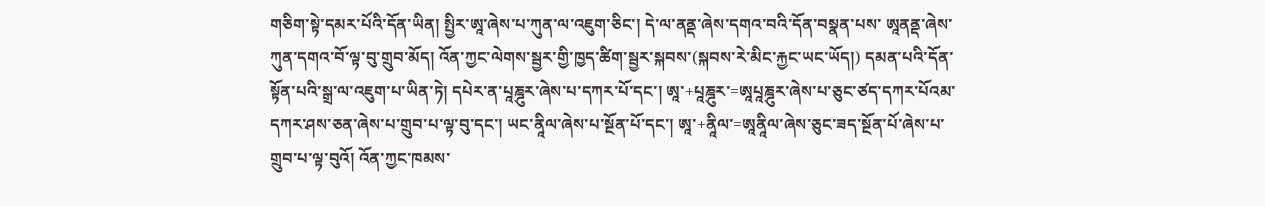གཅིག་སྟེ་དམར་པོའི་དོན་ཡིན། སྤྱིར་ཨཱ་ཞེས་པ་ཀུན་ལ་འཇུག་ཅིང་། དེ་ལ་ནནྡ་ཞེས་དགའ་བའི་དོན་བསྣན་པས་ ཨཱནནྡ་ཞེས་ཀུན་དགའ་བོ་ལྟ་བུ་གྲུབ་མོད། འོན་ཀྱང་ལེགས་སྦྱར་གྱི་ཁྱད་ཚིག་སྦྱར་སྐབས་(སྐབས་རེ་མིང་རྐྱང་ཡང་ཡོད།) དམན་པའི་དོན་སྟོན་པའི་སྒྲ་ལ་འཇུག་པ་ཡིན་ཏེ། དཔེར་ན་པཱཎྜུར་ཞེས་པ་དཀར་པོ་དང་། ཨཱ་+པཱཎྜུར་=ཨཱཔཱཎྜུར་ཞེས་པ་ཅུང་ཙད་དཀར་པོའམ་དཀར་ཤས་ཅན་ཞེས་པ་གྲུབ་པ་ལྟ་བུ་དང་། ཡང་ནཱིལ་ཞེས་པ་སྔོན་པོ་དང་། ཨཱ་+ནཱིལ་=ཨཱནཱིལ་ཞེས་ཅུང་ཟད་སྔོན་པོ་ཞེས་པ་གྲུབ་པ་ལྟ་བུའོ། འོན་ཀྱང་ཁམས་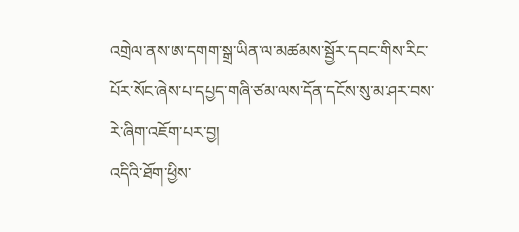འགྲེལ་ནས་ཨ་དགག་སྒྲ་ཡིན་ལ་མཚམས་སྦྱོར་དབང་གིས་རིང་པོར་སོང་ཞེས་པ་དཔྱད་གཞི་ཙམ་ལས་དོན་དངོས་སུ་མ་ཤར་བས་རེ་ཞིག་འཇོག་པར་བྱ།
འདིའི་ཐོག་ཕྱིས་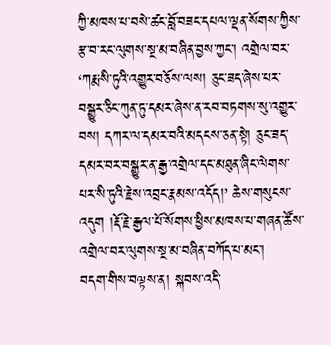ཀྱི་མཁས་པ་བསེ་ཚང་བློ་བཟང་དཔལ་ལྡན་སོགས་ཀྱིས་རྩ་བ་རང་ལུགས་སྔ་མ་བཞིན་བྱས་ཀྱང་། འགྲེལ་བར་ ‘ཀརྨ་སི་ཏུའི་འགྱུར་བཅོས་ལས། ཅུང་ཟད་ཞེས་པར་བསྒྱུར་ཅིང་ཀུན་ཏུ་དམར་ཞེས་ན་རབ་བཏགས་སུ་འགྱུར་བས། དཀར་ལ་དམར་བའི་མདངས་ཅན་སྟེ། ཅུང་ཟད་དམར་བར་བསྒྱུར་ན་རྒྱ་འགྲེལ་དང་མཐུན་ཞིང་ལེགས་པར་སི་ཏུའི་རྗེས་འབྲང་རྣམས་འདོད།’ ཆེས་གསུངས་འདུག །རྡོ་རྗེ་རྒྱལ་པོ་སོགས་ཕྱིས་མཁས་པ་གཞན་ཚོས་འགྲེལ་བར་ལུགས་སྔ་མ་བཞིན་བཀོད་པ་མང་།
བདག་གིས་བལྟས་ན། སྐབས་འདི་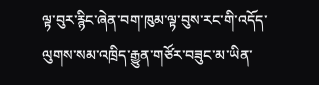ལྟ་བུར་རྙིང་ཞེན་བག་ཁུམ་ལྟ་བུས་རང་གི་འདོད་ལུགས་སམ་འཁྲིད་རྒྱུན་གཙོར་བཟུང་མ་ཡིན་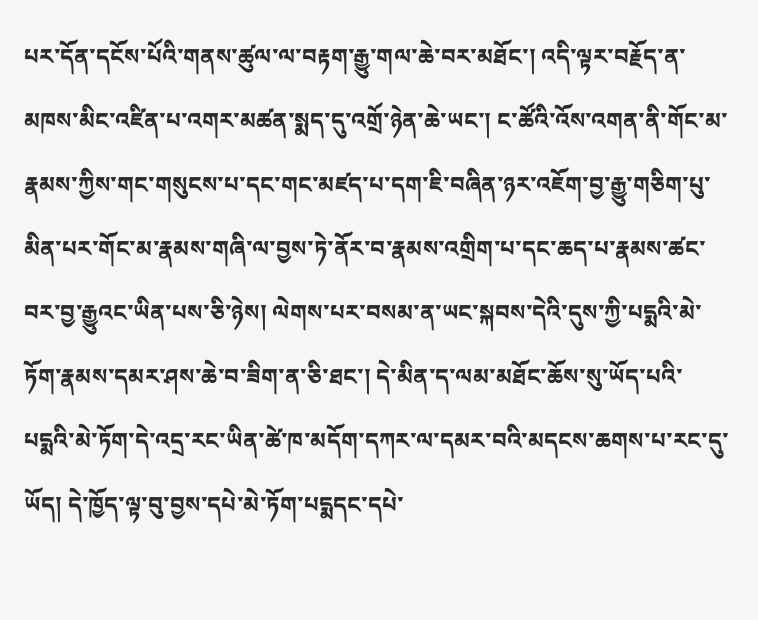པར་དོན་དངོས་པོའི་གནས་ཚུལ་ལ་བརྟག་རྒྱུ་གལ་ཆེ་བར་མཐོང་། འདི་ལྟར་བརྗོད་ན་མཁས་མིང་འཛིན་པ་འགར་མཚན་སྨད་དུ་འགྲོ་ཉེན་ཆེ་ཡང་། ང་ཚོའི་འོས་འགན་ནི་གོང་མ་རྣམས་ཀྱིས་གང་གསུངས་པ་དང་གང་མཛད་པ་དག་ཇི་བཞིན་ཉར་འཇོག་བྱ་རྒྱུ་གཅིག་པུ་མིན་པར་གོང་མ་རྣམས་གཞི་ལ་བྱས་ཏེ་ནོར་བ་རྣམས་འགྲིག་པ་དང་ཆད་པ་རྣམས་ཚང་བར་བྱ་རྒྱུའང་ཡིན་པས་ཅི་ཉེས། ལེགས་པར་བསམ་ན་ཡང་སྐབས་དེའི་དུས་ཀྱི་པདྨའི་མེ་ཏོག་རྣམས་དམར་ཤས་ཆེ་བ་ཟིག་ན་ཅི་ཐང་། དེ་མིན་ད་ལམ་མཐོང་ཆོས་སུ་ཡོད་པའི་པདྨའི་མེ་ཏོག་དེ་འདྲ་རང་ཡིན་ཚེ་ཁ་མདོག་དཀར་ལ་དམར་བའི་མདངས་ཆགས་པ་རང་དུ་ཡོད། དེ་ཁྱོད་ལྟ་བུ་བྱས་དཔེ་མེ་ཏོག་པདྨདང་དཔེ་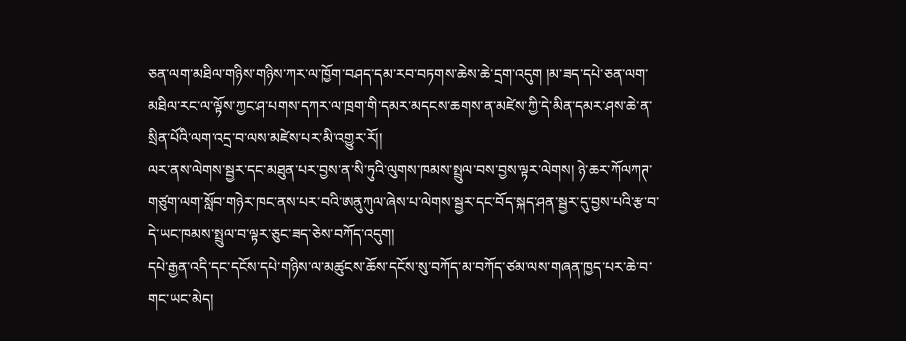ཅན་ལག་མཐིལ་གཉིས་གཉིས་ཀར་ལ་ཁྱོག་བཤད་དམ་རབ་བཏགས་ཆེས་ཆེ་དྲག་འདུག །མ་ཟད་དཔེ་ཅན་ལག་མཐིལ་རང་ལ་ལྟོས་ཀྱང་ཤ་པགས་དཀར་ལ་ཁྲག་གི་དམར་མདངས་ཆགས་ན་མཛེས་ཀྱི་དེ་མིན་དམར་ཤས་ཆེ་ན་སྲིན་པོའི་ལག་འདྲ་བ་ལས་མཛེས་པར་མི་འགྱུར་རོ།།
ལར་ནས་ལེགས་སྦྱར་དང་མཐུན་པར་བྱས་ན་སི་ཏུའི་ལུགས་ཁམས་སྤྲུལ་བས་བྱས་ལྟར་ལེགས། ཉེ་ཆར་ཀོལཀཊ་གཙུག་ལག་སློབ་གཉེར་ཁང་ནས་པར་བའི་ཨནུཀུལ་ཞེས་པ་ལེགས་སྦྱར་དང་བོད་སྐད་ཤན་སྦྱར་དུ་བྱས་པའི་རྩ་བ་དེ་ཡང་ཁམས་སྤྲུལ་བ་ལྟར་ཅུང་ཟད་ཅེས་བཀོད་འདུག།
དཔེ་རྒྱན་འདི་དང་དངོས་དཔེ་གཉིས་ལ་མཚུངས་ཆོས་དངོས་སུ་བཀོད་མ་བཀོད་ཙམ་ལས་གཞན་ཁྱད་པར་ཆེ་བ་གང་ཡང་མེད།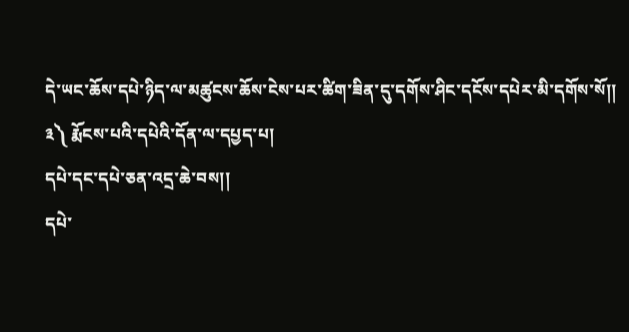དེ་ཡང་ཆོས་དཔེ་ཉིད་ལ་མཚུངས་ཆོས་ངེས་པར་ཚིག་ཟིན་དུ་དགོས་ཤིང་དངོས་དཔེར་མི་དགོས་སོ།།
༣༽ རྨོངས་པའི་དཔེའི་དོན་ལ་དཔྱད་པ།
དཔེ་དང་དཔེ་ཅན་འདྲ་ཆེ་བས།།
དཔེ་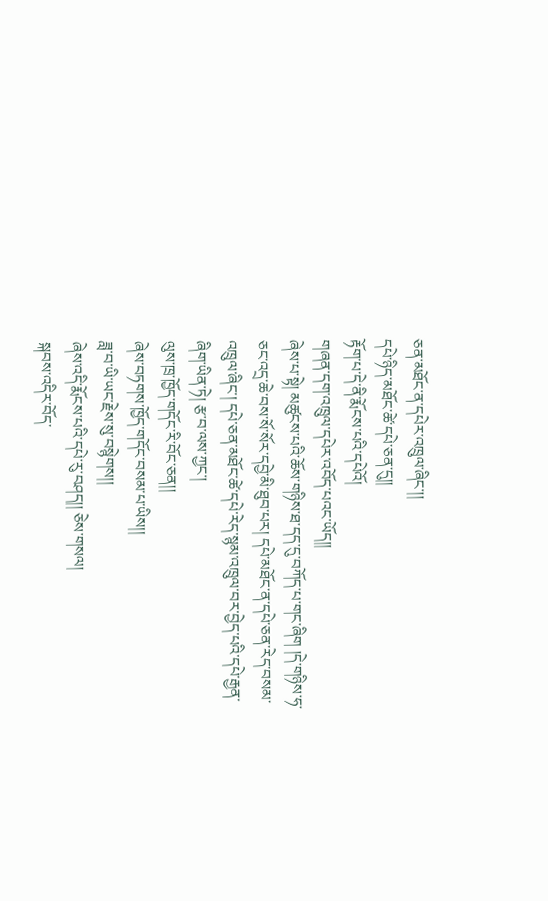ཅན་མཐོང་ན་དཔེར་འཁྲུལ་ཞིང་།།
དཔེ་ཉིད་མཐོང་ཚེ་དཔེ་ཅན་དུ།།
རྟོག་པ་དེ་ནི་རྨོངས་པའི་དཔེའོ།
གཞན་དག་འཁྲུལ་དཔེར་འབོད་པའང་ཡོད།།
ཞེས་པ་སྟེ། མཚུངས་པའི་ཆོས་གཉིས་ཐ་དད་དུ་བཀོད་པ་གང་ཞིག །དེ་གཉིས་ཧ་ཅང་འདྲ་ཆེ་བས་སོ་སོར་དབྱེ་མི་ཐུབ་པར། དཔེ་མཐོང་ན་དཔེ་ཅན་རེད་བསམ་འཁྲུལ་ཞིང་། དཔེ་ཅན་མཐོང་ཚེ་དཔེ་རེད་སྙམ་འཁྲུལ་བར་བྱེད་པའི་དཔེ་རྒྱན་ཞིག་ཡིན་ཏེ། རྩ་བ་ལས་ཀྱང་།
ལུས་ཁྲ་ཁྱོད་གདོང་རི་བོང་ཅན།།
ཞེས་བཏགས་ཁྱོད་གདོང་བསམ་པ་ཡིས།།
ཟླ་བ་ཡི་ཡང་རྗེས་སུ་བསྙེགས།།
ཞེས་འདི་རྨོངས་པའི་དཔེ་རུ་བཤད།། ཅེས་གསལ།
སྐབས་འདིར་བོད་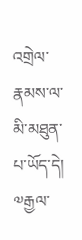འགྲེལ་རྣམས་ལ་མི་མཐུན་པ་ཡོད་དེ། ༧རྒྱལ་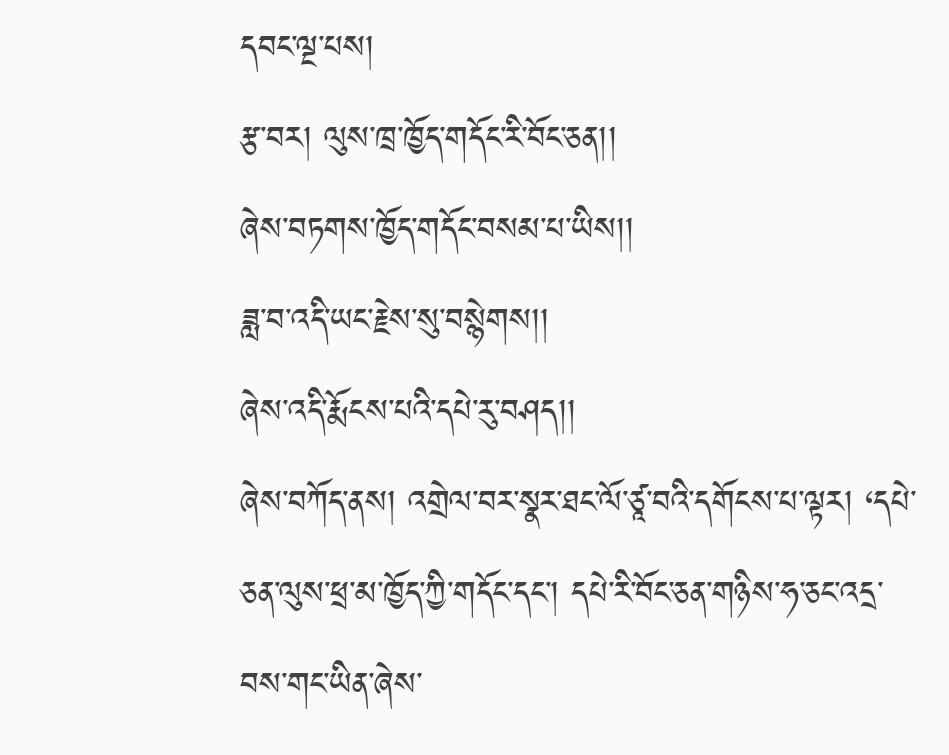དབང་ལྔ་པས།
རྩ་བར། ལུས་ཁྲ་ཁྱོད་གདོང་རི་བོང་ཅན།།
ཞེས་བཏགས་ཁྱོད་གདོང་བསམ་པ་ཡིས།།
ཟླ་བ་འདི་ཡང་རྗེས་སུ་བསྙེགས།།
ཞེས་འདི་རྨོངས་པའི་དཔེ་རུ་བཤད།།
ཞེས་བཀོད་ནས། འགྲེལ་བར་སྣར་ཐང་ལོ་ཙཱ་བའི་དགོངས་པ་ལྟར། ‘དཔེ་ཅན་ལུས་ཕྲ་མ་ཁྱོད་ཀྱི་གདོང་དང་། དཔེ་རི་བོང་ཅན་གཉིས་ཧ་ཅང་འདྲ་བས་གང་ཡིན་ཞེས་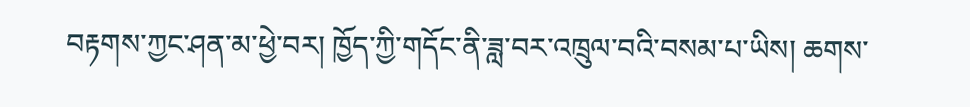བརྟགས་ཀྱང་ཤན་མ་ཕྱེ་བར། ཁྱོད་ཀྱི་གདོང་ནི་ཟླ་བར་འཁྲུལ་བའི་བསམ་པ་ཡིས། ཆགས་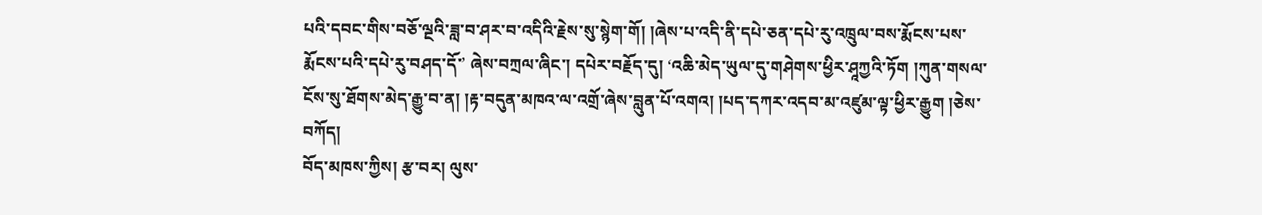པའི་དབང་གིས་བཅོ་ལྔའི་ཟླ་བ་ཤར་བ་འདིའི་རྗེས་སུ་སྙེག་གོ། །ཞེས་པ་འདི་ནི་དཔེ་ཅན་དཔེ་རུ་འཁྲུལ་བས་རྨོངས་པས་རྨོངས་པའི་དཔེ་རུ་བཤད་དོ་’ ཞེས་བཀྲལ་ཞིང་། དཔེར་བརྗོད་དུ། ‘འཆི་མེད་ཡུལ་དུ་གཤེགས་ཕྱིར་ཤཱཀྱའི་ཏོག །ཀུན་གསལ་ངོས་སུ་ཐོགས་མེད་རྒྱུ་བ་ན། །རྟ་བདུན་མཁའ་ལ་འགྲོ་ཞེས་བླུན་པོ་འགའ། །པད་དཀར་འདབ་མ་འཛུམ་ལྟ་ཕྱིར་རྒྱུག །ཅེས་བཀོད།
བོད་མཁས་ཀྱིས། རྩ་བར། ལུས་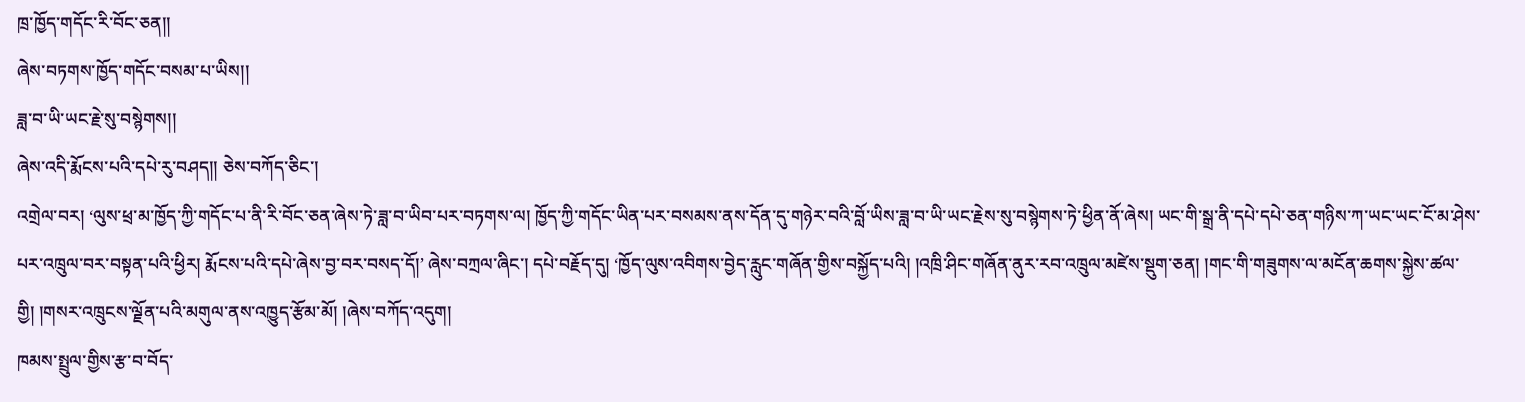ཁྲ་ཁྱོད་གདོང་རི་བོང་ཅན།།
ཞེས་བཏགས་ཁྱོད་གདོང་བསམ་པ་ཡིས།།
ཟླ་བ་ཡི་ཡང་རྗེ་སུ་བསྙེགས།།
ཞེས་འདི་རྨོངས་པའི་དཔེ་རུ་བཤད།། ཅེས་བཀོད་ཅིང་།
འགྲེལ་བར། ‘ལུས་ཕྲ་མ་ཁྱོད་ཀྱི་གདོང་པ་ནི་རི་བོང་ཅན་ཞེས་ཏེ་ཟླ་བ་ཡིབ་པར་བཏགས་ལ། ཁྱོད་ཀྱི་གདོང་ཡིན་པར་བསམས་ནས་དོན་དུ་གཉེར་བའི་བློ་ཡིས་ཟླ་བ་ཡི་ཡང་རྗེས་སུ་བསྙེགས་ཏེ་ཕྱིན་ནོ་ཞེས། ཡང་གི་སྒྲ་ནི་དཔེ་དཔེ་ཅན་གཉིས་ཀ་ཡང་ཡང་ངོ་མ་ཤེས་པར་འཁྲུལ་བར་བསྟན་པའི་ཕྱིར། རྨོངས་པའི་དཔེ་ཞེས་བྱ་བར་བསད་དོ།’ ཞེས་བཀྲལ་ཞིང་། དཔེ་བརྗོད་དུ། ‘ཁྱོད་ལུས་འབིགས་བྱེད་རླུང་གཞོན་གྱིས་བསྐྱོད་པའི། །འཁྲི་ཤིང་གཞོན་ནུར་རབ་འཁྲུལ་མཛེས་སྡུག་ཅན། །གང་གི་གཟུགས་ལ་མངོན་ཆགས་སྐྱེས་ཚལ་གྱི། །གསར་འཁྲུངས་ལྗོན་པའི་མགུལ་ནས་འཁྱུད་རྩོམ་མོ། །ཞེས་བཀོད་འདུག།
ཁམས་སྤྲུལ་གྱིས་རྩ་བ་བོད་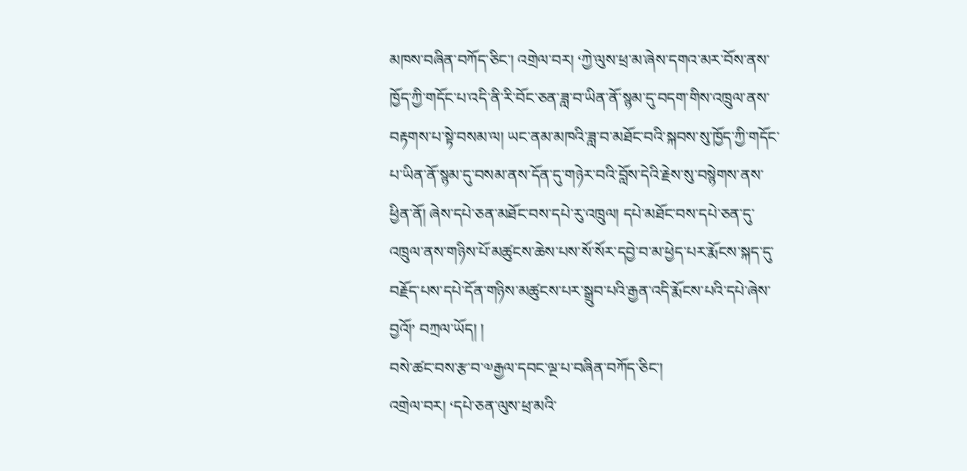མཁས་བཞིན་བཀོད་ཅིང་། འགྲེལ་བར། ‘ཀྱེ་ལུས་ཕྲ་མ་ཞེས་དགའ་མར་བོས་ནས་ཁྱོད་ཀྱི་གདོང་པ་འདི་ནི་རི་བོང་ཅན་ཟླ་བ་ཡིན་ནོ་སྙམ་དུ་བདག་གིས་འཁྲུལ་ནས་བརྟགས་པ་སྟེ་བསམ་ལ། ཡང་ནམ་མཁའི་ཟླ་བ་མཐོང་བའི་སྐབས་སུ་ཁྱོད་ཀྱི་གདོང་པ་ཡིན་ནོ་སྙམ་དུ་བསམ་ནས་དོན་དུ་གཉེར་བའི་བློས་དེའི་རྗེས་སུ་བསྙེགས་ནས་ཕྱིན་ནོ། ཞེས་དཔེ་ཅན་མཐོང་བས་དཔེ་རུ་འཁྲུལ། དཔེ་མཐོང་བས་དཔེ་ཅན་དུ་འཁྲུལ་ནས་གཉིས་པོ་མཚུངས་ཆེས་པས་སོ་སོར་དབྱེ་བ་མ་ཕྱེད་པར་རྨོངས་སྐད་དུ་བརྗོད་པས་དཔེ་དོན་གཉིས་མཚུངས་པར་སྒྲུབ་པའི་རྒྱན་འདི་རྨོངས་པའི་དཔེ་ཞེས་བྱའོ།’ བཀྲལ་ཡོད། །
བསེ་ཚང་བས་རྩ་བ་༧རྒྱལ་དབང་ལྔ་པ་བཞིན་བཀོད་ཅིང་།
འགྲེལ་བར། ‘དཔེ་ཅན་ལུས་ཕྲ་མའི་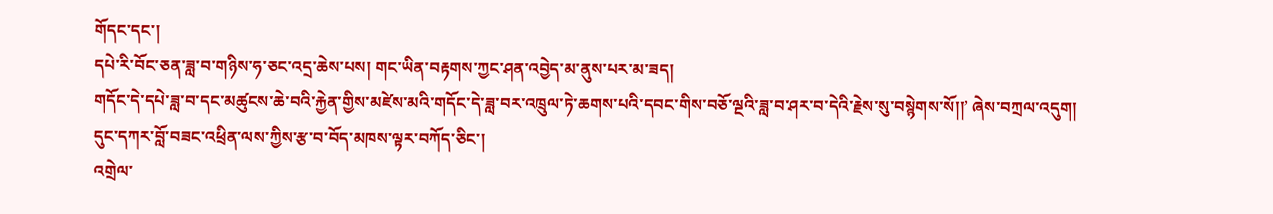གོདང་དང་།
དཔེ་རི་བོང་ཅན་ཟླ་བ་གཉིས་ཧ་ཅང་འདྲ་ཆེས་པས། གང་ཡིན་བརྟགས་ཀྱང་ཤན་འབྱེད་མ་ནུས་པར་མ་ཟད།
གདོང་དེ་དཔེ་ཟླ་བ་དང་མཚུངས་ཆེ་བའི་རྐྱེན་གྱིས་མཛེས་མའི་གདོང་དེ་ཟླ་བར་འཁྲུལ་ཏེ་ཆགས་པའི་དབང་གིས་བཅོ་ལྔའི་ཟླ་བ་ཤར་བ་དེའི་རྗེས་སུ་བསྙེགས་སོ།།’ ཞེས་བཀྲལ་འདུག།
དུང་དཀར་བློ་བཟང་འཕྲིན་ལས་ཀྱིས་རྩ་བ་བོད་མཁས་ལྟར་བཀོད་ཅིང་།
འགྲེལ་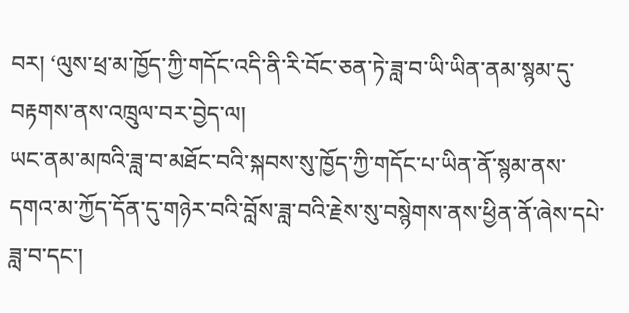བར། ‘ལུས་ཕྲ་མ་ཁྱོད་ཀྱི་གདོང་འདི་ནི་རི་བོང་ཅན་ཏེ་ཟླ་བ་ཡི་ཡིན་ནམ་སྙམ་དུ་བརྟགས་ནས་འཁྲུལ་བར་བྱེད་ལ།
ཡང་ནམ་མཁའི་ཟླ་བ་མཐོང་བའི་སྐབས་སུ་ཁྱོད་ཀྱི་གདོང་པ་ཡིན་ནོ་སྙམ་ནས་དགའ་མ་ཀྱོད་དོན་དུ་གཉེར་བའི་བློས་ཟླ་བའི་རྗེས་སུ་བསྙེགས་ནས་ཕྱིན་ནོ་ཞེས་དཔེ་ཟླ་བ་དང་།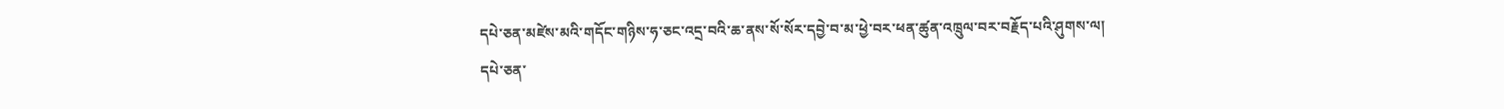དཔེ་ཅན་མཛེས་མའི་གདོང་གཉིས་ཧ་ཅང་འདྲ་བའི་ཆ་ནས་སོ་སོར་དབྱེ་བ་མ་ཕྱེ་བར་ཕན་ཚུན་འཁྲུལ་བར་བརྗོད་པའི་ཤུགས་ལ།
དཔེ་ཅན་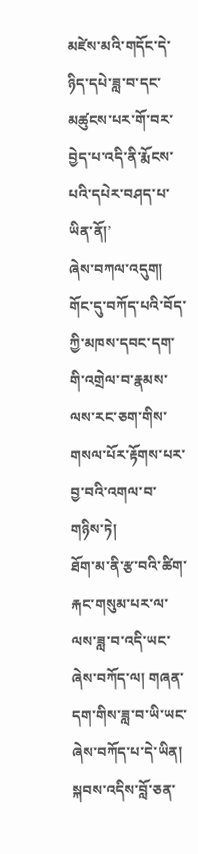མཛེས་མའི་གདོང་དེ་ཉིད་དཔེ་ཟླ་བ་དང་མཚུངས་པར་གོ་བར་བྱེད་པ་འདི་ནི་རྨོངས་པའི་དཔེར་བཤད་པ་ཡིན་ནོ།’
ཞེས་བཀལ་འདུག།
གོང་དུ་བཀོད་པའི་བོད་ཀྱི་མཁས་དབང་དག་གི་འགྲེལ་བ་རྣམས་ལས་རང་ཅག་གིས་གསལ་པོར་རྟོགས་པར་བྱ་བའི་འགལ་བ་གཉིས་ཏེ།
ཐོག་མ་ནི་རྩ་བའི་ཚིག་རྐང་གསུམ་པར་ལ་ལས་ཟླ་བ་འདི་ཡང་ཞེས་བཀོད་ལ། གཞན་དག་གིས་ཟླ་བ་ཡི་ཡང་ཞེས་བཀོད་པ་དེ་ཡིན།
སྐབས་འདིས་བློ་ཅན་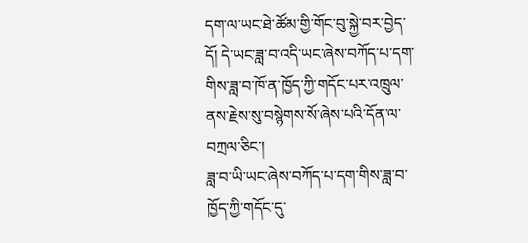དག་ལ་ཡང་ཐེ་ཚོམ་གྱི་གོང་བུ་སྐྱེ་བར་བྱེད་དོ། དེ་ཡང་ཟླ་བ་འདི་ཡང་ཞེས་བཀོད་པ་དག་གིས་ཟླ་བ་ཁོ་ན་ཁྱོད་ཀྱི་གདོང་པར་འཁྲུལ་ནས་རྗེས་སུ་བསྙེགས་སོ་ཞེས་པའི་དོན་ལ་བཀྲལ་ཅིང་།
ཟླ་བ་ཡི་ཡང་ཞེས་བཀོད་པ་དག་གིས་ཟླ་བ་ཁྱོད་ཀྱི་གདོང་དུ་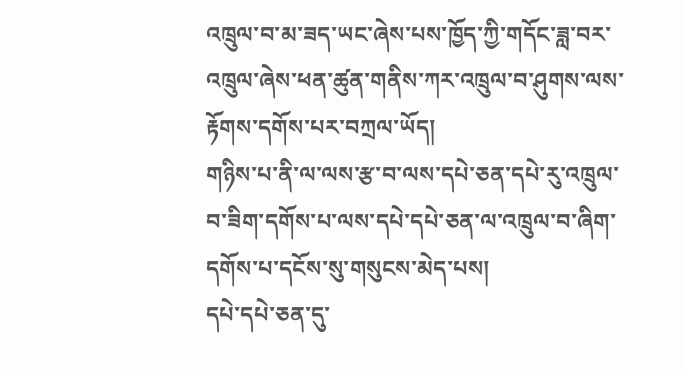འཁྲུལ་བ་མ་ཟད་ཡང་ཞེས་པས་ཁྱོད་ཀྱི་གདོང་ཟླ་བར་འཁྲུལ་ཞེས་ཕན་ཚུན་གནིས་ཀར་འཁྲུལ་བ་ཤུགས་ལས་རྟོགས་དགོས་པར་བཀྲལ་ཡོད།
གཉིས་པ་ནི་ལ་ལས་རྩ་བ་ལས་དཔེ་ཅན་དཔེ་རུ་འཁྲུལ་བ་ཟིག་དགོས་པ་ལས་དཔེ་དཔེ་ཅན་ལ་འཁྲུལ་བ་ཞིག་དགོས་པ་དངོས་སུ་གསུངས་མེད་པས།
དཔེ་དཔེ་ཅན་དུ་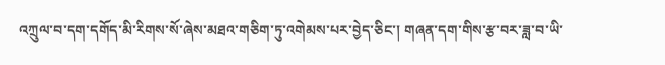འཀྲུལ་བ་དག་དགོད་མི་རིགས་སོ་ཞེས་མཐའ་གཅིག་ཏུ་འགེམས་པར་བྱེད་ཅིང་། གཞན་དག་གིས་རྩ་བར་ཟླ་བ་ཡི་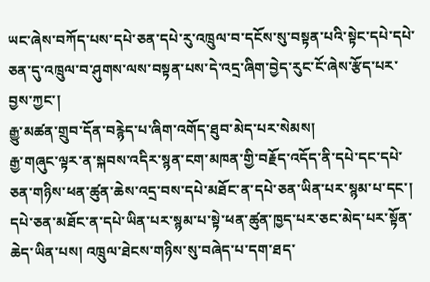ཡང་ཞེས་བཀོད་པས་དཔེ་ཅན་དཔེ་རུ་འཁྲུལ་བ་དངོས་སུ་བསྟན་པའི་སྟེང་དཔེ་དཔེ་ཅན་དུ་འཁྲུལ་བ་ཤུགས་ལས་བསྟན་པས་དེ་འདྲ་ཞིག་བྱེད་རུང་ངོ་ཞེས་རྩོད་པར་བྱས་ཀྱང་།
རྒྱུ་མཚན་གྲུབ་དོན་བརྙེད་པ་ཞིག་འགོད་ཐུབ་མེད་པར་སེམས།
རྒྱ་གཞུང་ལྟར་ན་སྐབས་འདིར་སྙན་ངག་མཁན་གྱི་བརྗོད་འདོད་ནི་དཔེ་དང་དཔེ་ཅན་གཉིས་ཕན་ཚུན་ཆེས་འདྲ་བས་དཔེ་མཐོང་ན་དཔེ་ཅན་ཡིན་པར་སྙམ་པ་དང་།
དཔེ་ཅན་མཐོང་ན་དཔེ་ཡིན་པར་སྙམ་པ་སྟེ་ཕན་ཚུན་ཁྱད་པར་ཅང་མེད་པར་སྟོན་ཆེད་ཡིན་པས། འཁྲུལ་ཐེངས་གཉིས་སུ་བཞེད་པ་དག་ཐད་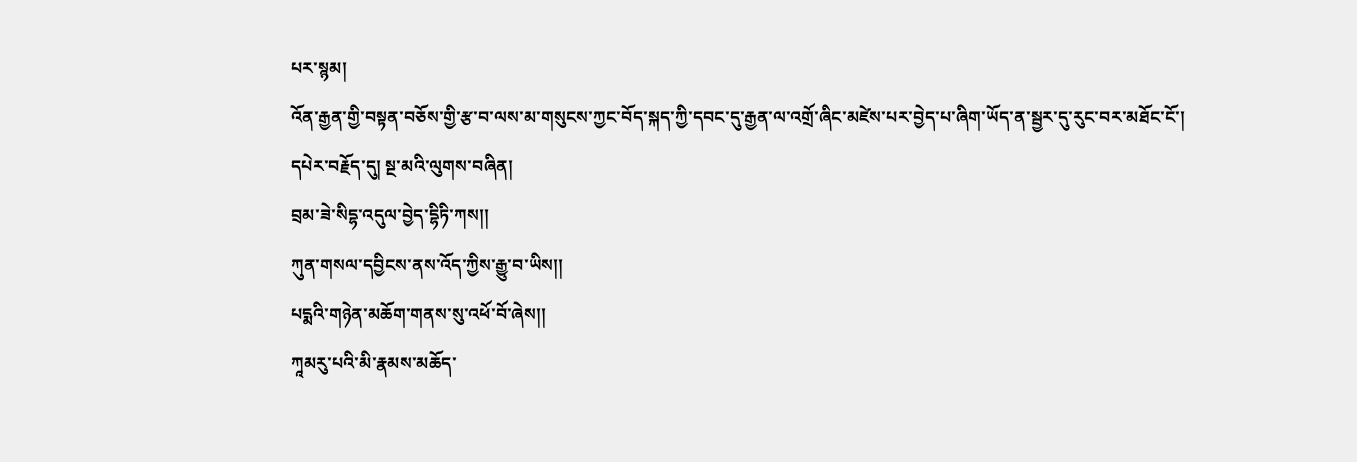པར་སྙམ།
འོན་རྒྱན་གྱི་བསྟན་བཅོས་གྱི་རྩ་བ་ལས་མ་གསུངས་ཀྱང་བོད་སྐད་ཀྱི་དབང་དུ་རྒྱན་ལ་འགྲོ་ཞིང་མཛེས་པར་བྱེད་པ་ཞིག་ཡོད་ན་སྦྱར་དུ་རུང་བར་མཐོང་ངོ་།
དཔེར་བརྗོད་དུ། སྔ་མའི་ལུགས་བཞིན།
བྲམ་ཟེ་སིདྷ་འདུལ་བྱེད་དྷིཏི་ཀས།།
ཀུན་གསལ་དབྱིངས་ནས་འོད་ཀྱིས་རྒྱུ་བ་ཡིས།།
པདྨའི་གཉེན་མཆོག་གནས་སུ་འཕོ་བོ་ཞེས།།
ཀཱམརུ་པའི་མི་རྣམས་མཆོད་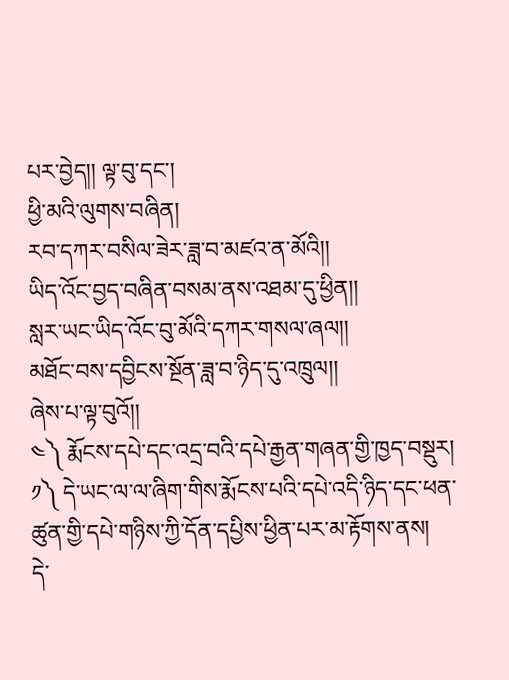པར་བྱེད།། ལྟ་བུ་དང་།
ཕྱི་མའི་ལུགས་བཞིན།
རབ་དཀར་བསིལ་ཟེར་ཟླ་བ་མཛའ་ན་མོའི།།
ཡིད་འོང་བྱད་བཞིན་བསམ་ནས་འཐམ་དུ་ཕྱིན།།
སླར་ཡང་ཡིད་འོང་བུ་མོའི་དཀར་གསལ་ཞལ།།
མཐོང་བས་དབྱིངས་སྔོན་ཟླ་བ་ཉིད་དུ་འཁྲུལ།།
ཞེས་པ་ལྟ་བུའོ།།
༤༽ རྨོངས་དཔེ་དང་འདྲ་བའི་དཔེ་རྒྱན་གཞན་གྱི་ཁྱད་བསྡུར།
༡༽ དེ་ཡང་ལ་ལ་ཞིག་གིས་རྨོངས་པའི་དཔེ་འདི་ཉིད་དང་ཕན་ཚུན་གྱི་དཔེ་གཉིས་ཀྱི་དོན་དཔྱིས་ཕྱིན་པར་མ་རྟོགས་ནས།
དེ་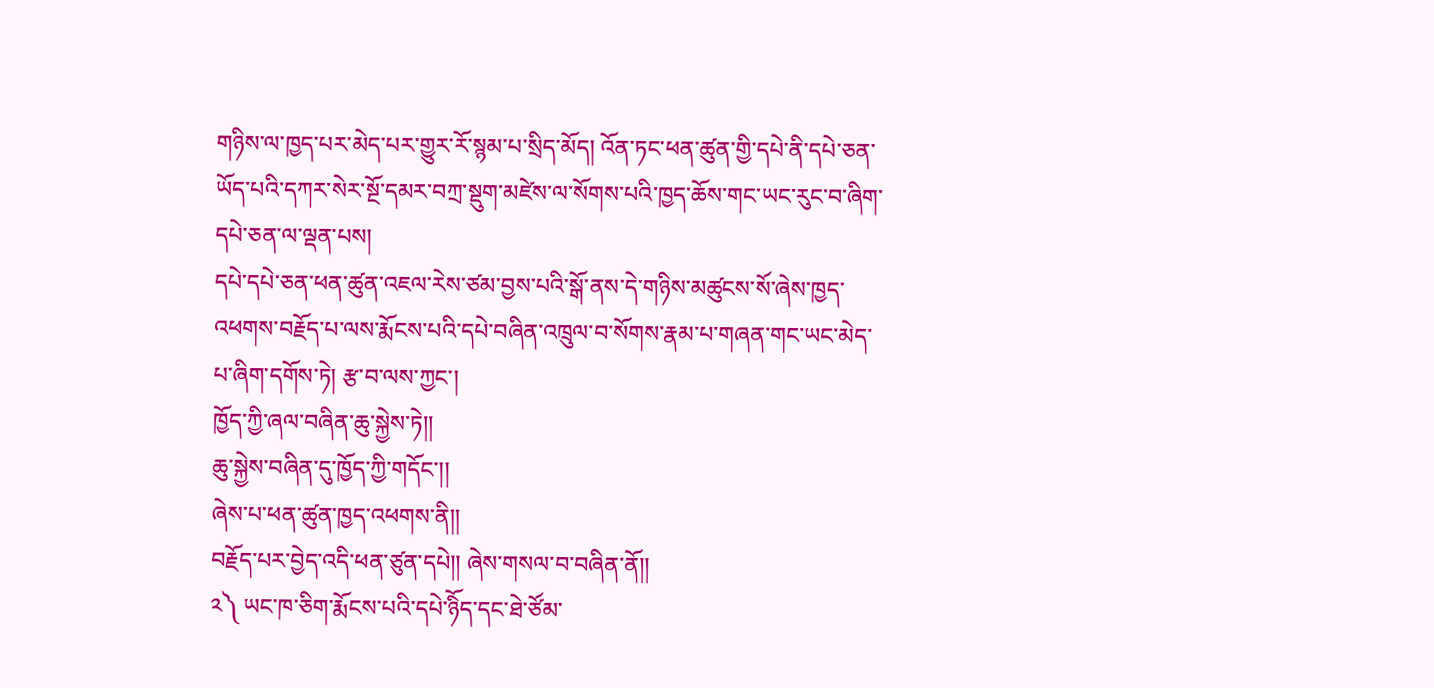གཉིས་ལ་ཁྱད་པར་མེད་པར་གྱུར་རོ་སྙམ་པ་སྲིད་མོད། འོན་ཏང་ཕན་ཚུན་གྱི་དཔེ་ནི་དཔེ་ཅན་ཡོད་པའི་དཀར་སེར་སྔོ་དམར་བཀྲ་སྡུག་མཛེས་ལ་སོགས་པའི་ཁྱད་ཆོས་གང་ཡང་རུང་བ་ཞིག་དཔེ་ཅན་ལ་ལྡན་པས།
དཔེ་དཔེ་ཅན་ཕན་ཚུན་འཇལ་རེས་ཙམ་བྱས་པའི་སྒོ་ནས་དེ་གཉིས་མཚུངས་སོ་ཞེས་ཁྱད་འཕགས་བརྗོད་པ་ལས་རྨོངས་པའི་དཔེ་བཞིན་འཁྲུལ་བ་སོགས་རྣམ་པ་གཞན་གང་ཡང་མེད་པ་ཞིག་དགོས་ཏེ། རྩ་བ་ལས་ཀྱང་།
ཁྱོད་ཀྱི་ཞལ་བཞིན་ཆུ་སྐྱེས་ཏེ།།
ཆུ་སྐྱེས་བཞིན་དུ་ཁྱོད་ཀྱི་གདོང་།།
ཞེས་པ་ཕན་ཚུན་ཁྱད་འཕགས་ནི།།
བརྗོད་པར་བྱེད་འདི་ཕན་ཙུན་དཔེ།། ཞེས་གསལ་བ་བཞིན་ནོ།།
༢༽ ཡང་ཁ་ཅིག་རྨོངས་པའི་དཔེ་ཉིོད་དང་ཐེ་ཙོམ་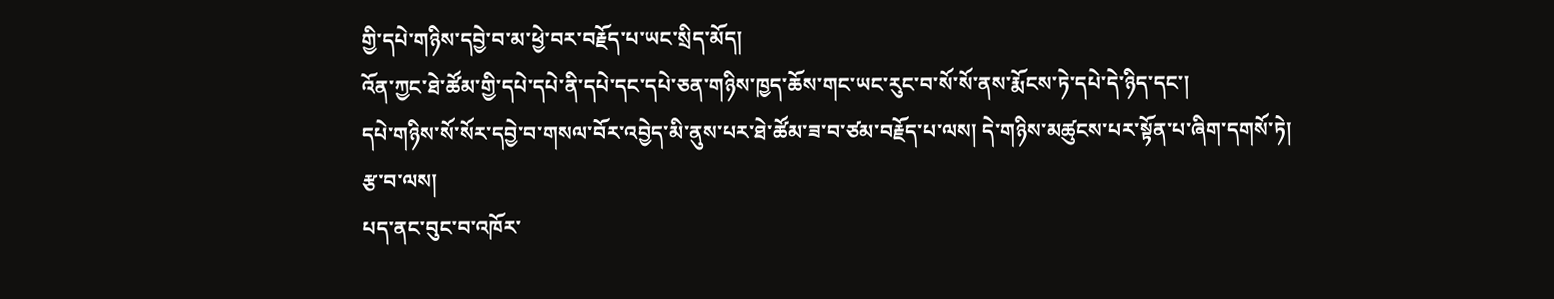གྱི་དཔེ་གཉིས་དབྱེ་བ་མ་ཕྱེ་བར་བརྗོད་པ་ཡང་སྲིད་མོད།
འོན་ཀྱང་ཐེ་ཚོམ་གྱི་དཔེ་དཔེ་ནི་དཔེ་དང་དཔེ་ཅན་གཉིས་ཁྱད་ཆོས་གང་ཡང་རུང་བ་སོ་སོ་ནས་རྨོངས་ཏེ་དཔེ་དེ་ཉིད་དང་།
དཔེ་གཉིས་སོ་སོར་དབྱེ་བ་གསལ་བོར་འབྱེད་མི་ནུས་པར་ཐེ་ཚོམ་ཟ་བ་ཙམ་བརྗོད་པ་ལས། དེ་གཉིས་མཚུངས་པར་སྟོན་པ་ཞིག་དགསོ་ཏེ།
རྩ་བ་ལས།
པད་ནང་བུང་བ་འཁོར་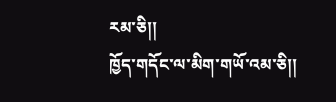རམ་ཅི།།
ཁྱོད་གདོང་ལ་མིག་གཡོ་འམ་ཅི།།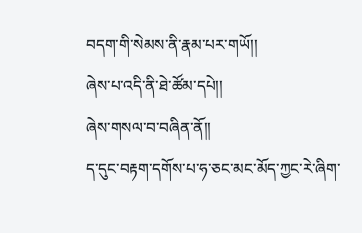བདག་གི་སེམས་ནི་རྣམ་པར་གཡོ།།
ཞེས་པ་འདི་ནི་ཐེ་ཚོམ་དཔེ།།
ཞེས་གསལ་བ་བཞིན་ནོ།།
ད་དུང་བརྟག་དགོས་པ་ཧ་ཅང་མང་མོད་ཀྱང་རེ་ཞིག་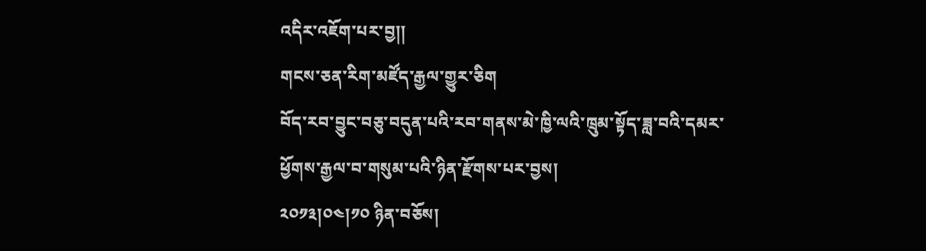འདིར་འཇོག་པར་བྱ།།
གངས་ཅན་རིག་མཛོད་རྒྱལ་གྱུར་ཅིག
བོད་རབ་བྱུང་བཅུ་བདུན་པའི་རབ་གནས་མེ་ཁྱི་ལའི་ཁྲུམ་སྟོད་ཟླ་བའི་དམར་ཕྱོགས་རྒྱལ་བ་གསུམ་པའི་ཉིན་རྫོགས་པར་བྱས།
༢༠༡༣།༠༤།༡༠ ཉིན་བཅོས།